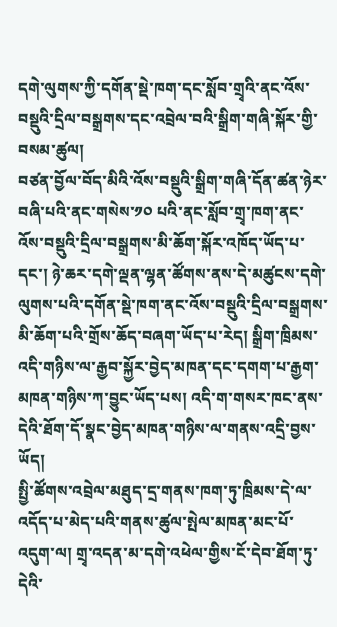དགེ་ལུགས་ཀྱི་དགོན་སྡེ་ཁག་དང་སློབ་གྲྭའི་ནང་འོས་བསྡུའི་དྲིལ་བསྒྲགས་དང་འབྲེལ་བའི་སྒྲིག་གཞི་སྐོར་གྱི་བསམ་ཚུལ།
བཙན་བྱོལ་བོད་མིའི་འོས་བསྡུའི་སྒྲིག་གཞི་དོན་ཚན་ཉེར་བཞི་པའི་ནང་གསེས་༡༠ པའི་ནང་སློབ་གྲྭ་ཁག་ནང་འོས་བསྡུའི་དྲིལ་བསྒྲགས་མི་ཆོག་སྐོར་འཁོད་ཡོད་པ་དང་། ཉེ་ཆར་དགེ་ལྡན་ལྷན་ཚོགས་ནས་དེ་མཚུངས་དགེ་ལུགས་པའི་དགོན་སྡེ་ཁག་ནང་འོས་བསྡུའི་དྲིལ་བསྒྲགས་མི་ཆོག་པའི་གྲོས་ཆོད་བཞག་ཡོད་པ་རེད། སྒྲིག་ཁྲིམས་འདི་གཉིས་ལ་རྒྱབ་སྐྱོར་བྱེད་མཁན་དང་དགག་པ་རྒྱག་མཁན་གཉིས་ཀ་བྱུང་ཡོད་པས། འདི་ག་གསར་ཁང་ནས་དེའི་ཐོག་དོ་སྣང་བྱེད་མཁན་གཉིས་ལ་གནས་འདྲི་བྱས་ཡོད།
སྤྱི་ཚོགས་འབྲེལ་མཐུད་དྲ་གནས་ཁག་ཏུ་ཁྲིམས་དེ་ལ་འདོད་པ་མེད་པའི་གནས་ཚུལ་སྤེལ་མཁན་མང་པོ་འདུག་ལ། གྲྭ་འདན་མ་དགེ་འཕེལ་གྱིས་ངོ་དེབ་ཐོག་ཏུ་དེའི་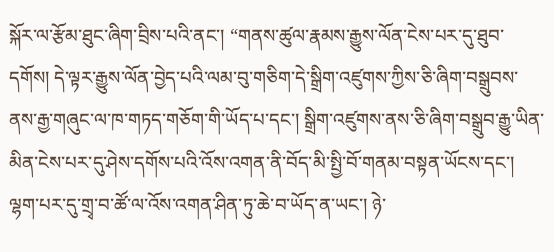སྐོར་ལ་རྩོམ་ཐུང་ཞིག་བྲིས་པའི་ནང་། “གནས་ཚུལ་རྣམས་རྒྱུས་ལོན་ངེས་པར་དུ་ཐུབ་དགོས། དེ་ལྟར་རྒྱུས་ལོན་བྱེད་པའི་ལམ་བུ་གཅིག་དེ་སྒྲིག་འཛུགས་ཀྱིས་ཅི་ཞིག་བསྒྲུབས་ནས་རྒྱ་གཞུང་ལ་ཁ་གཏད་གཅོག་གི་ཡོད་པ་དང་། སྒྲིག་འཛུགས་ནས་ཅི་ཞིག་བསྒྲུབ་རྒྱུ་ཡིན་མིན་ངེས་པར་དུ་ཤེས་དགོས་པའི་འོས་འགན་ནི་བོད་མི་སྤྱི་བོ་གནམ་བསྟན་ཡོངས་དང་། ལྷག་པར་དུ་གྲྭ་བ་ཚོ་ལ་འོས་འགན་ཤིན་ཏུ་ཆེ་བ་ཡོད་ན་ཡང་། ཉེ་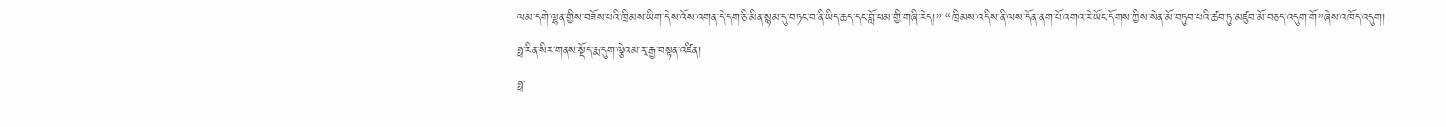ལམ་དགེ་ལྷན་གྱིས་བཟོས་པའི་ཁྲིམས་ཡིག་དེས་འོས་འགན་དེ་དག་ཅི་མིན་སྙམ་དུ་བཏང་བ་ནི་ཡིད་ཆད་དང་བློ་ཕམ་གྱི་གཞི་རེད།” “ཁྲིམས་འདིས་ནི་ལས་དོན་ནག་པོ་འགའ་རེ་ཡོང་དོགས་ཀྱིས་སེན་མོ་བཏུབ་པའི་ཚབ་ཏུ་མཛུབ་མོ་བཅད་འདུག་གོ”ཞེས་འཁོད་འདུག།
ཧྥ་རིན་སིར་གནས་སྡོད་རྨ་དུག་ལྕེའམ་རྭ་རྒྱ་བསྟན་འཛིན།
ཧྥ་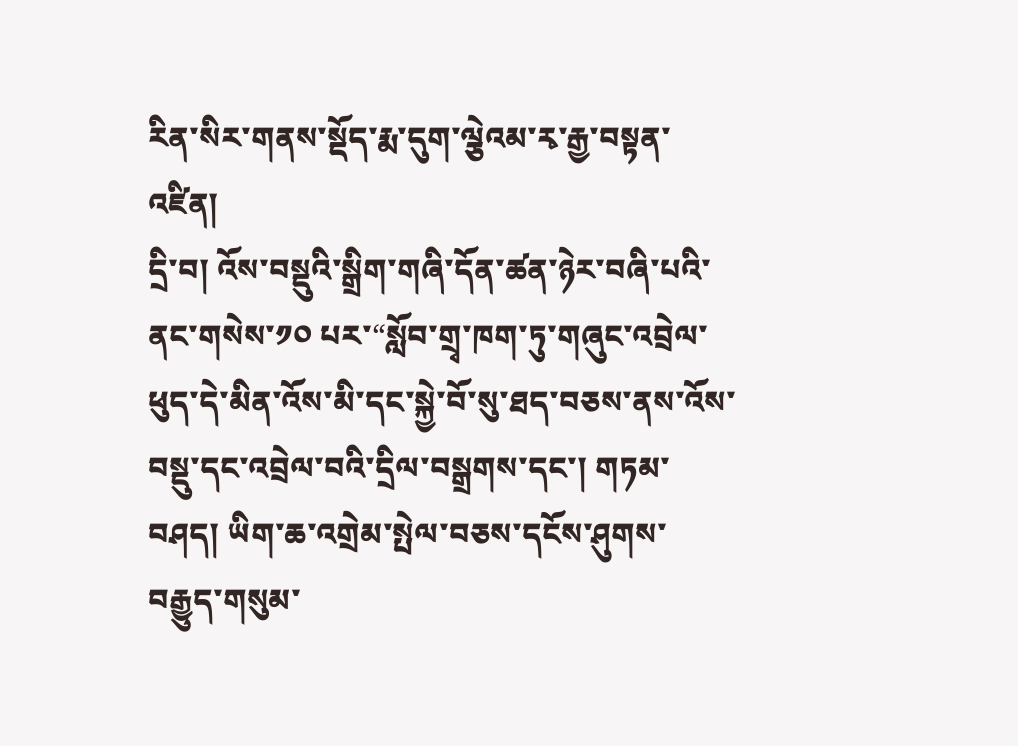རིན་སིར་གནས་སྡོད་རྨ་དུག་ལྕེའམ་རྭ་རྒྱ་བསྟན་འཛིན།
དྲི་བ། འོས་བསྡུའི་སྒྲིག་གཞི་དོན་ཚན་ཉེར་བཞི་པའི་ནང་གསེས་༡༠ པར་“སློབ་གྲྭ་ཁག་ཏུ་གཞུང་འབྲེལ་ཕུད་དེ་མིན་འོས་མི་དང་སྐྱེ་བོ་སུ་ཐད་བཅས་ནས་འོས་བསྡུ་དང་འབྲེལ་བའི་དྲིལ་བསྒྲགས་དང་། གཏམ་བཤད། ཡིག་ཆ་འགྲེམ་སྤེལ་བཅས་དངོས་ཤུགས་བརྒྱུད་གསུམ་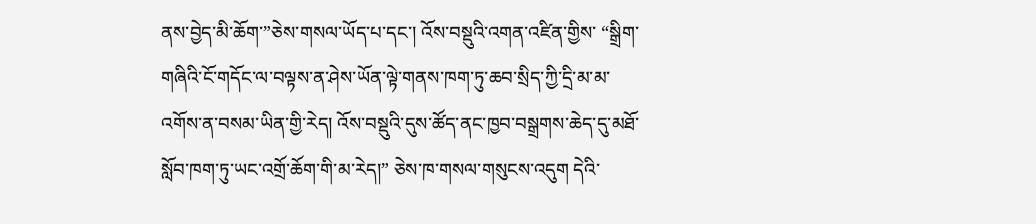ནས་བྱེད་མི་ཆོག་”ཅེས་གསལ་ཡོད་པ་དང་། འོས་བསྡུའི་འགན་འཛིན་གྱིས་ “སྒྲིག་གཞིའི་ངོ་གདོང་ལ་བལྟས་ན་ཤེས་ཡོན་ལྟེ་གནས་ཁག་ཏུ་ཆབ་སྲིད་ཀྱི་དྲི་མ་མ་འགོས་ན་བསམ་ཡིན་གྱི་རེད། འོས་བསྡུའི་དུས་ཚོད་ནང་ཁྱབ་བསྒྲགས་ཆེད་དུ་མཐོ་སློབ་ཁག་ཏུ་ཡང་འགྲོ་ཆོག་གི་མ་རེད།” ཅེས་ཁ་གསལ་གསུངས་འདུག དེའི་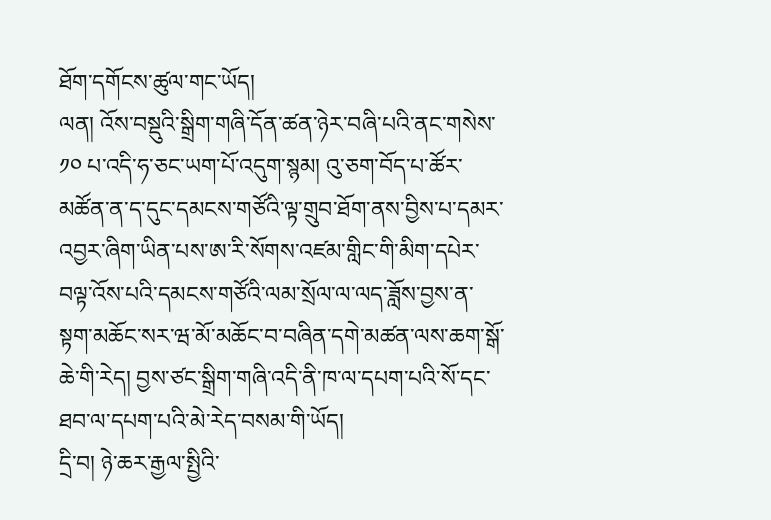ཐོག་དགོངས་ཚུལ་གང་ཡོད།
ལན། འོས་བསྡུའི་སྒྲིག་གཞི་དོན་ཚན་ཉེར་བཞི་པའི་ནང་གསེས་༡༠ པ་འདི་ཧ་ཅང་ཡག་པོ་འདུག་སྙམ། འུ་ཅག་བོད་པ་ཚོར་མཚོན་ན་ད་དུང་དམངས་གཙོའི་ལྟ་གྲུབ་ཐོག་ནས་བྱིས་པ་དམར་འབྱར་ཞིག་ཡིན་པས་ཨ་རི་སོགས་འཛམ་གླིང་གི་མིག་དཔེར་བལྟ་འོས་པའི་དམངས་གཙོའི་ལམ་སྲོལ་ལ་ལད་ཟློས་བྱས་ན་སྟག་མཆོང་སར་ཝ་མོ་མཆོང་བ་བཞིན་དགེ་མཚན་ལས་ཆག་སྒོ་ཆེ་གི་རེད། བྱས་ཙང་སྒྲིག་གཞི་འདི་ནི་ཁ་ལ་དཔག་པའི་སོ་དང་ཐབ་ལ་དཔག་པའི་མེ་རེད་བསམ་གི་ཡོད།
དྲི་བ། ཉེ་ཆར་རྒྱལ་སྤྱིའི་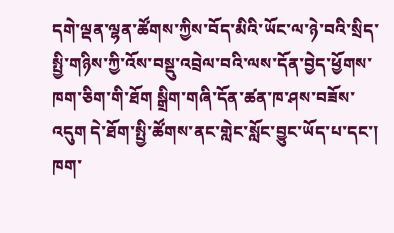དགེ་ལྡན་ལྷན་ཚོགས་ཀྱིས་བོད་མིའི་ཡོང་ལ་ཉེ་བའི་སྲིད་སྤྱི་གཉིས་ཀྱི་འོས་བསྡུ་འབྲེལ་བའི་ལས་དོན་བྱེད་ཕྱོགས་ཁག་ཅིག་གི་ཐོག སྒྲིག་གཞི་དོན་ཚན་ཁ་ཤས་བཟོས་འདུག དེ་ཐོག་སྤྱི་ཚོགས་ནང་གླེང་སློང་བྱུང་ཡོད་པ་དང་། ཁག་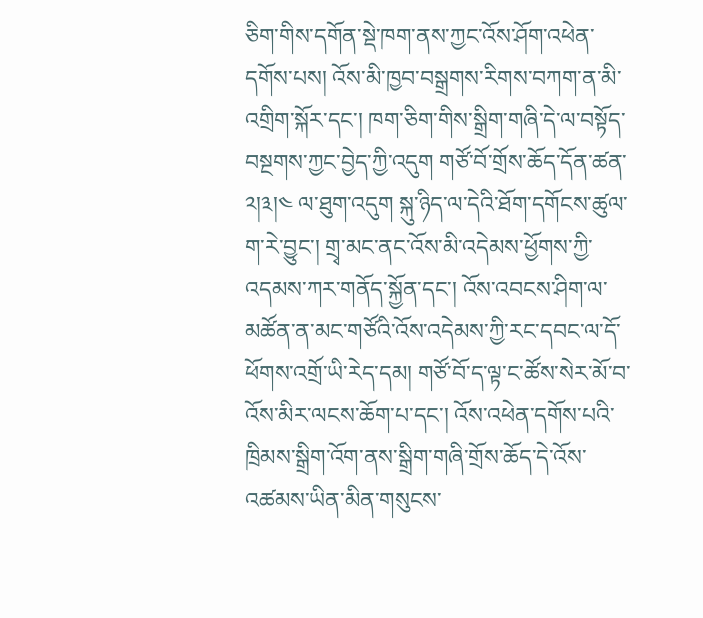ཅིག་གིས་དགོན་སྡེ་ཁག་ནས་ཀྱང་འོས་ཤོག་འཕེན་དགོས་པས། འོས་མི་ཁྱབ་བསྒྲགས་རིགས་བཀག་ན་མི་འགྲིག་སྐོར་དང་། ཁག་ཅིག་གིས་སྒྲིག་གཞི་དེ་ལ་བསྟོད་བསྔགས་ཀྱང་བྱེད་ཀྱི་འདུག གཙོ་བོ་གྲོས་ཆོད་དོན་ཚན་༢།༣།༤ ལ་ཐུག་འདུག སྐུ་ཉིད་ལ་དེའི་ཐོག་དགོངས་ཚུལ་ག་རེ་བྱུང་། གྲྭ་མང་ནང་འོས་མི་འདེམས་ཕྱོགས་ཀྱི་འདམས་ཀར་གནོད་སྐྱོན་དང་། འོས་འབངས་ཤིག་ལ་མཚོན་ན་མང་གཙོའི་འོས་འདེམས་ཀྱི་རང་དབང་ལ་དོ་ཕོགས་འགྲོ་ཡི་རེད་དམ། གཙོ་བོ་ད་ལྟ་ང་ཚོས་སེར་མོ་བ་འོས་མིར་ལངས་ཆོག་པ་དང་། འོས་འཕེན་དགོས་པའི་ཁྲིམས་སྒྲིག་འོག་ནས་སྒྲིག་གཞི་གྲོས་ཆོད་དེ་འོས་འཚམས་ཡིན་མིན་གསུངས་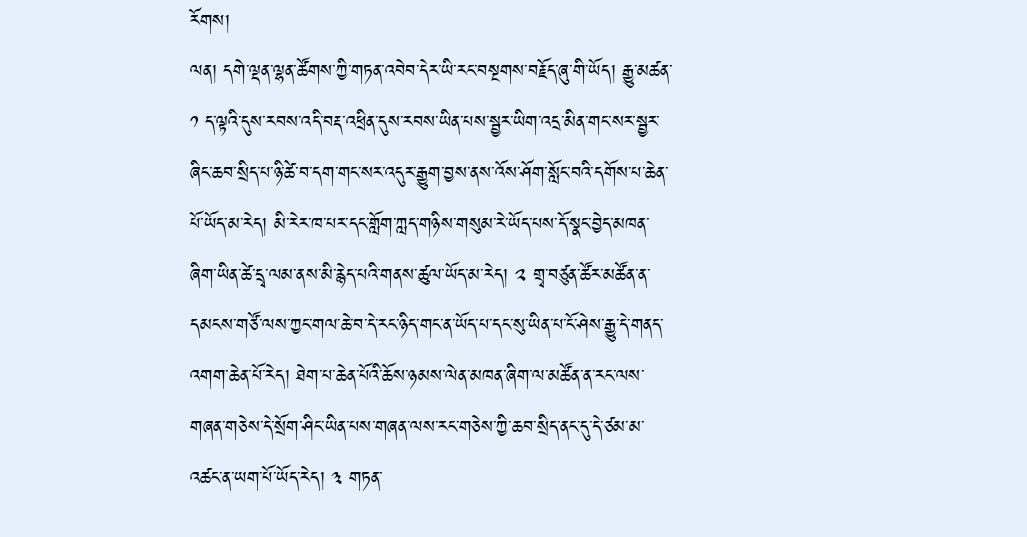རོགས།
ལན། དགེ་ལྡན་ལྷན་ཚོགས་ཀྱི་གཏན་འབེབ་དེར་ཡི་རང་བསྔགས་བརྗོད་ཞུ་གི་ཡོད། རྒྱུ་མཚན་༡ ད་ལྟའི་དུས་རབས་འདི་བརྡ་འཕྲིན་དུས་རབས་ཡིན་པས་སྦྱར་ཡིག་འདྲ་མིན་གང་སར་སྦྱར་ཞིང་ཆབ་སྲིད་པ་ཉི་ཚེ་བ་དག་གང་སར་འདུར་རྒྱུག་བྱས་ནས་འོས་ཤོག་སློང་བའི་དགོས་པ་ཆེན་པོ་ཡོད་མ་རེད། མི་རེར་ཁ་པར་དང་གློག་ཀླད་གཉིས་གསུམ་རེ་ཡོད་པས་དོ་སྣང་བྱེད་མཁན་ཞིག་ཡིན་ཚེ་དྲྭ་ལམ་ནས་མི་རྙེད་པའི་གནས་ཚུལ་ཡོད་མ་རེད། ༢ གྲྭ་བཙུན་ཚོར་མཚོན་ན་དམངས་གཙོ་ལས་ཀྱང་གལ་ཆེ་བ་དེ་རང་ཉིད་གང་ན་ཡོད་པ་དང་སུ་ཡིན་པ་ངོ་ཤེས་རྒྱུ་དེ་གནད་འགག་ཆེན་པོ་རེད། ཐེག་པ་ཆེན་པོའི་ཆོས་ཉམས་ལེན་མཁན་ཞིག་ལ་མཚོན་ན་རང་ལས་གཞན་གཅེས་དེ་སྲོག་ཤིང་ཡིན་པས་གཞན་ལས་རང་གཅེས་ཀྱི་ཆབ་སྲིད་ནང་དུ་དེ་ཙམ་མ་འཚང་ན་ཡག་པོ་ཡོད་རེད། ༣ གཏན་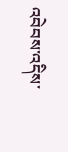འབེབས་འདིས་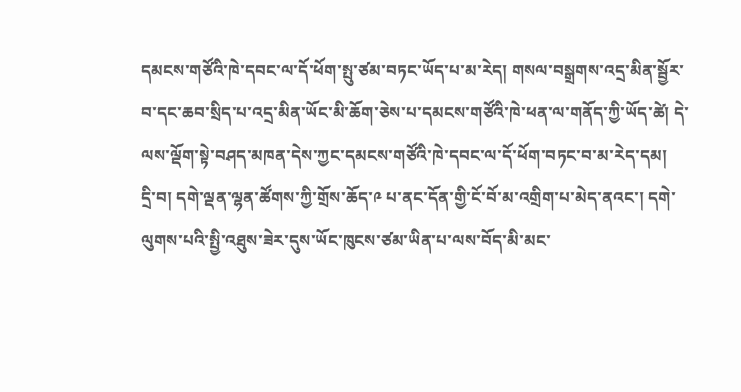དམངས་གཙོའི་ཁེ་དབང་ལ་དོ་ཕོག་སྤུ་ཙམ་བཏང་ཡོད་པ་མ་རེད། གསལ་བསྒྲགས་འདྲ་མིན་སྦྱོར་བ་དང་ཆབ་སྲིད་པ་འདྲ་མིན་ཡོང་མི་ཆོག་ཅེས་པ་དམངས་གཙོའི་ཁེ་ཕན་ལ་གནོད་ཀྱི་ཡོད་ཚེ། དེ་ལས་ལྡོག་སྟེ་བཤད་མཁན་དེས་ཀྱང་དམངས་གཙོའི་ཁེ་དབང་ལ་དོ་ཕོག་བཏང་བ་མ་རེད་དམ།
དྲི་བ། དགེ་ལྡན་ལྷན་ཚོགས་ཀྱི་གྲོས་ཆོད་༩ པ་ནང་དོན་གྱི་ངོ་བོ་མ་འགྲིག་པ་མེད་ནའང་། དགེ་ལུགས་པའི་སྤྱི་འཐུས་ཟེར་དུས་ཡོང་ཁུངས་ཙམ་ཡིན་པ་ལས་བོད་མི་མང་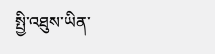སྤྱི་འཐུས་ཡིན་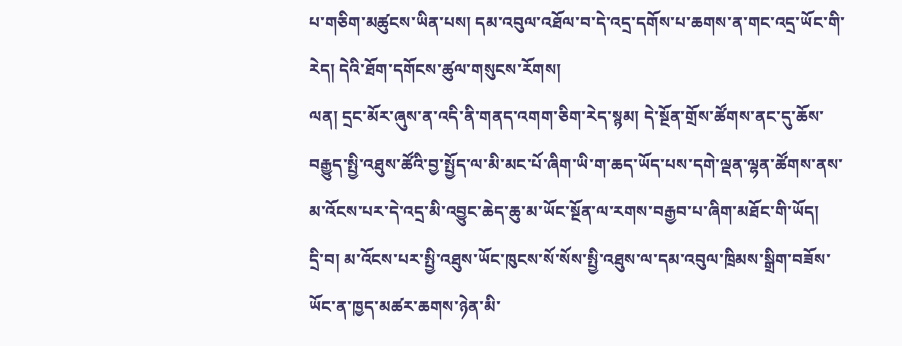པ་གཅིག་མཚུངས་ཡིན་པས། དམ་འབུལ་འཐོལ་བ་དེ་འདྲ་དགོས་པ་ཆགས་ན་གང་འདྲ་ཡོང་གི་རེད། དེའི་ཐོག་དགོངས་ཚུལ་གསུངས་རོགས།
ལན། དྲང་མོར་ཞུས་ན་འདི་ནི་གནད་འགག་ཅིག་རེད་སྙམ། དེ་སྔོན་གྲོས་ཚོགས་ནང་དུ་ཆོས་བརྒྱུད་སྤྱི་འཐུས་ཚོའི་བྱ་སྤྱོད་ལ་མི་མང་པོ་ཞིག་ཡི་ག་ཆད་ཡོད་པས་དགེ་ལྡན་ལྷན་ཚོགས་ནས་མ་འོངས་པར་དེ་འདྲ་མི་འབྱུང་ཆེད་ཆུ་མ་ཡོང་སྔོན་ལ་རགས་བརྒྱབ་པ་ཞིག་མཐོང་གི་ཡོད།
དྲི་བ། མ་འོངས་པར་སྤྱི་འཐུས་ཡོང་ཁུངས་སོ་སོས་སྤྱི་འཐུས་ལ་དམ་འབུལ་ཁྲིམས་སྒྲིག་བཟོས་ཡོང་ན་ཁྱད་མཚར་ཆགས་ཉེན་མི་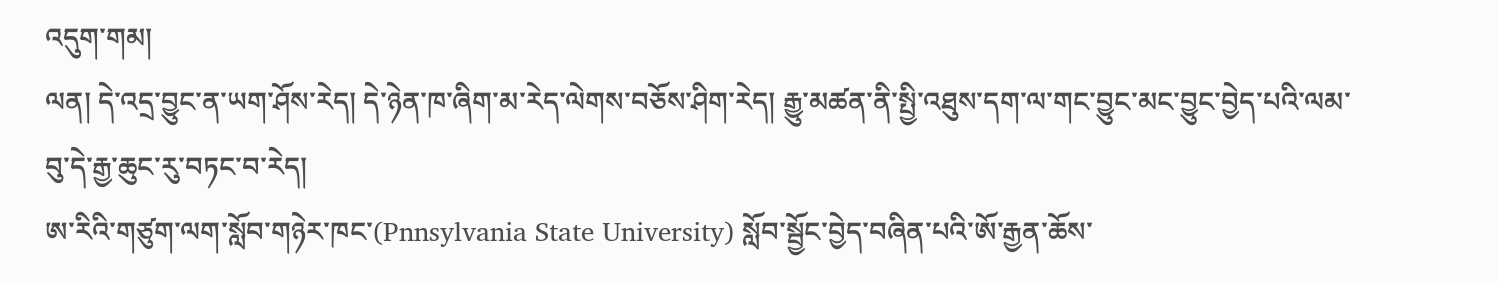འདུག་གམ།
ལན། དེ་འདྲ་བྱུང་ན་ཡག་ཤོས་རེད། དེ་ཉེན་ཁ་ཞིག་མ་རེད་ལེགས་བཅོས་ཤིག་རེད། རྒྱུ་མཚན་ནི་སྤྱི་འཐུས་དག་ལ་གང་བྱུང་མང་བྱུང་བྱེད་པའི་ལམ་བུ་དེ་རྒྱ་ཆུང་རུ་བཏང་བ་རེད།
ཨ་རིའི་གཙུག་ལག་སློབ་གཉེར་ཁང་(Pnnsylvania State University) སློབ་སྦྱོང་བྱེད་བཞིན་པའི་ཨོ་རྒྱན་ཆོས་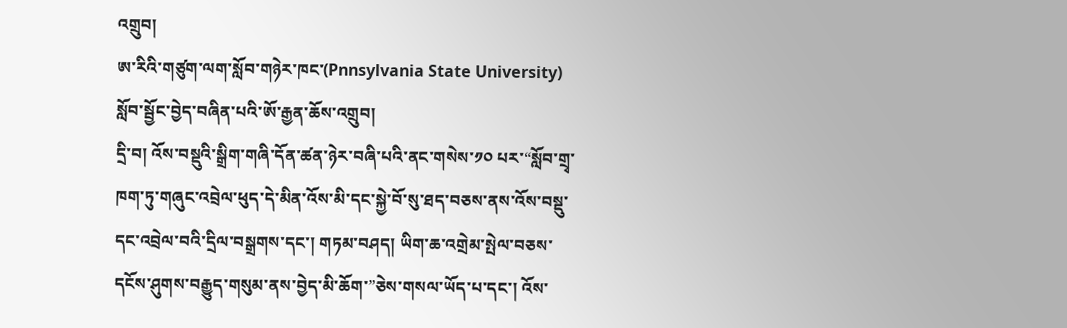འགྲུབ།
ཨ་རིའི་གཙུག་ལག་སློབ་གཉེར་ཁང་(Pnnsylvania State University) སློབ་སྦྱོང་བྱེད་བཞིན་པའི་ཨོ་རྒྱན་ཆོས་འགྲུབ།
དྲི་བ། འོས་བསྡུའི་སྒྲིག་གཞི་དོན་ཚན་ཉེར་བཞི་པའི་ནང་གསེས་༡༠ པར་“སློབ་གྲྭ་ཁག་ཏུ་གཞུང་འབྲེལ་ཕུད་དེ་མིན་འོས་མི་དང་སྐྱེ་བོ་སུ་ཐད་བཅས་ནས་འོས་བསྡུ་དང་འབྲེལ་བའི་དྲིལ་བསྒྲགས་དང་། གཏམ་བཤད། ཡིག་ཆ་འགྲེམ་སྤེལ་བཅས་དངོས་ཤུགས་བརྒྱུད་གསུམ་ནས་བྱེད་མི་ཆོག་”ཅེས་གསལ་ཡོད་པ་དང་། འོས་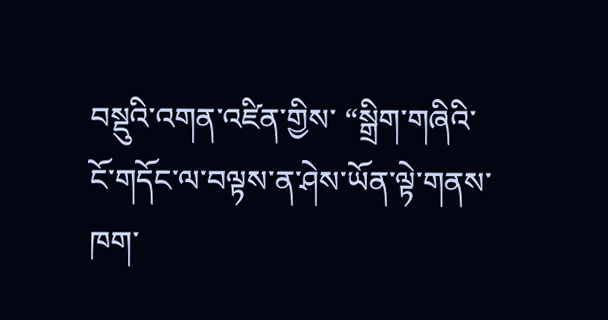བསྡུའི་འགན་འཛིན་གྱིས་ “སྒྲིག་གཞིའི་ངོ་གདོང་ལ་བལྟས་ན་ཤེས་ཡོན་ལྟེ་གནས་ཁག་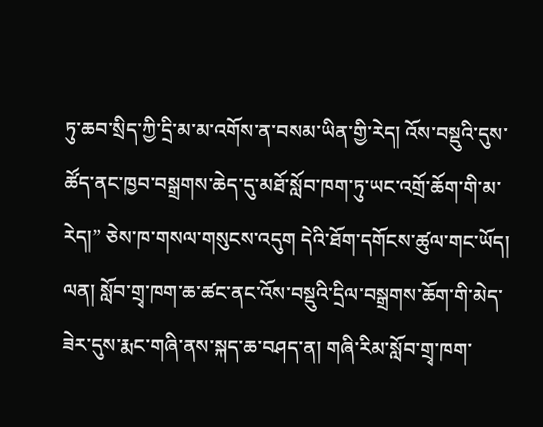ཏུ་ཆབ་སྲིད་ཀྱི་དྲི་མ་མ་འགོས་ན་བསམ་ཡིན་གྱི་རེད། འོས་བསྡུའི་དུས་ཚོད་ནང་ཁྱབ་བསྒྲགས་ཆེད་དུ་མཐོ་སློབ་ཁག་ཏུ་ཡང་འགྲོ་ཆོག་གི་མ་རེད།” ཅེས་ཁ་གསལ་གསུངས་འདུག དེའི་ཐོག་དགོངས་ཚུལ་གང་ཡོད།
ལན། སློབ་གྲྭ་ཁག་ཆ་ཚང་ནང་འོས་བསྡུའི་དྲིལ་བསྒྲགས་ཆོག་གི་མེད་ཟེར་དུས་རྨང་གཞི་ནས་སྐད་ཆ་བཤད་ན། གཞི་རིམ་སློབ་གྲྭ་ཁག་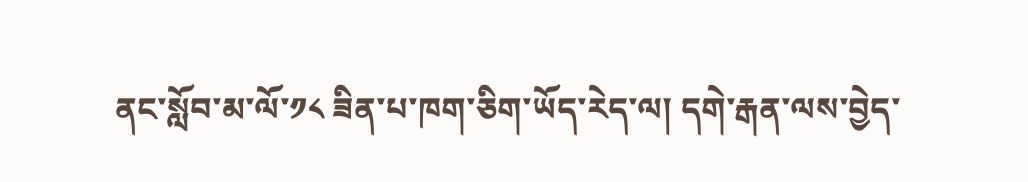ནང་སློབ་མ་ལོ་༡༨ ཟིན་པ་ཁག་ཅིག་ཡོད་རེད་ལ། དགེ་རྒན་ལས་བྱེད་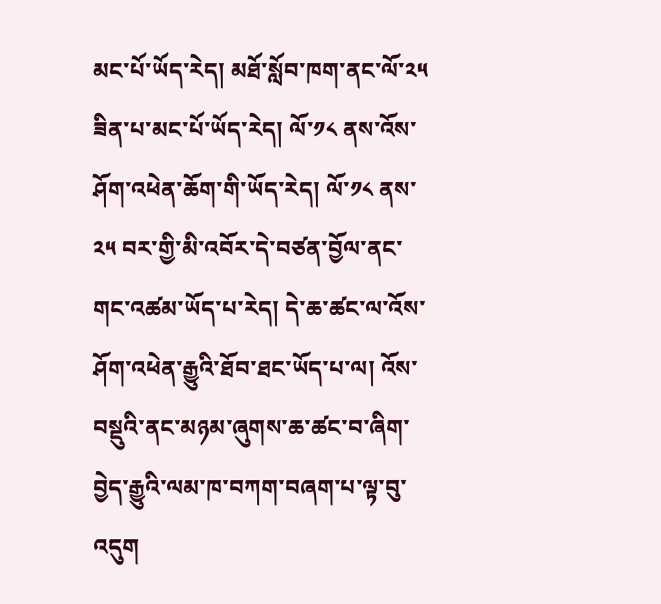མང་པོ་ཡོད་རེད། མཐོ་སློབ་ཁག་ནང་ལོ་༢༥ ཟིན་པ་མང་པོ་ཡོད་རེད། ལོ་༡༨ ནས་འོས་ཤོག་འཕེན་ཆོག་གི་ཡོད་རེད། ལོ་༡༨ ནས་༢༥ བར་གྱི་མི་འབོར་དེ་བཙན་བྱོལ་ནང་གང་འཚམ་ཡོད་པ་རེད། དེ་ཆ་ཚང་ལ་འོས་ཤོག་འཕེན་རྒྱུའི་ཐོབ་ཐང་ཡོད་པ་ལ། འོས་བསྡུའི་ནང་མཉམ་ཞུགས་ཆ་ཚང་བ་ཞིག་བྱེད་རྒྱུའི་ལམ་ཁ་བཀག་བཞག་པ་ལྟ་བུ་འདུག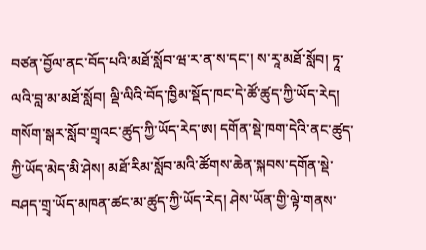བཙན་བྱོལ་ནང་བོད་པའི་མཐོ་སློབ་ཝ་ར་ན་ས་དང་། ས་རཱ་མཐོ་སློབ། ཏཱ་ལའི་བླ་མ་མཐོ་སློབ། ལྡི་ལིའི་བོད་ཁྱིམ་སྡོད་ཁང་དེ་ཚོ་ཚུད་ཀྱི་ཡོད་རེད། གསོག་སྒར་སློབ་གྲྭའང་ཚུད་ཀྱི་ཡོད་རེད་ཨ། དགོན་སྡེ་ཁག་དེའི་ནང་ཚུད་ཀྱི་ཡོད་མེད་མི་ཤེས། མཐོ་རིམ་སློབ་མའི་ཚོགས་ཆེན་སྐབས་དགོན་སྡེ་བཤད་གྲྭ་ཡོད་མཁན་ཚང་མ་ཚུད་ཀྱི་ཡོད་རེད། ཤེས་ཡོན་གྱི་ལྟེ་གནས་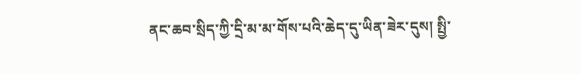ནང་ཆབ་སྲིད་ཀྱི་དྲི་མ་མ་གོས་པའི་ཆེད་དུ་ཡིན་ཟེར་དུས། སྤྱི་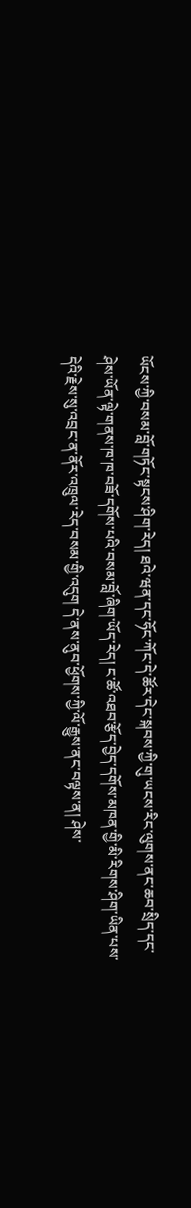ཡོངས་ཀྱི་བསམ་བློ་གཏོང་སྟངས་ཤིག་རེད། ཐའེ་ཝན་དང་ཧོང་ཀོང་དེ་ཚོར་དེང་སྐབས་ཀྱི་གུ་ཡངས་རིང་ལུགས་ནང་ཆབ་སྲིད་དང་ཤེས་ཡོན་ལྟེ་གནས་ཁ་ཁ་བཟོ་དགོས་པའི་བསམ་བློ་ཞིག་ཡོད་རེད། ང་ཚོ་འཐབ་རྩོད་བྱེད་དགོས་མཁན་གྱི་མི་རིགས་ཤིག་ཡིན་པས་དེའི་རྗེས་སུ་འབྲང་ན་ནོར་འཁྲུལ་རེད་བསམ་གྱི་འདུག དེ་ནས་ནུབ་ཕྱོགས་ཀྱི་ལོ་རྒྱུས་ནང་བལྟས་ན། ཤེས་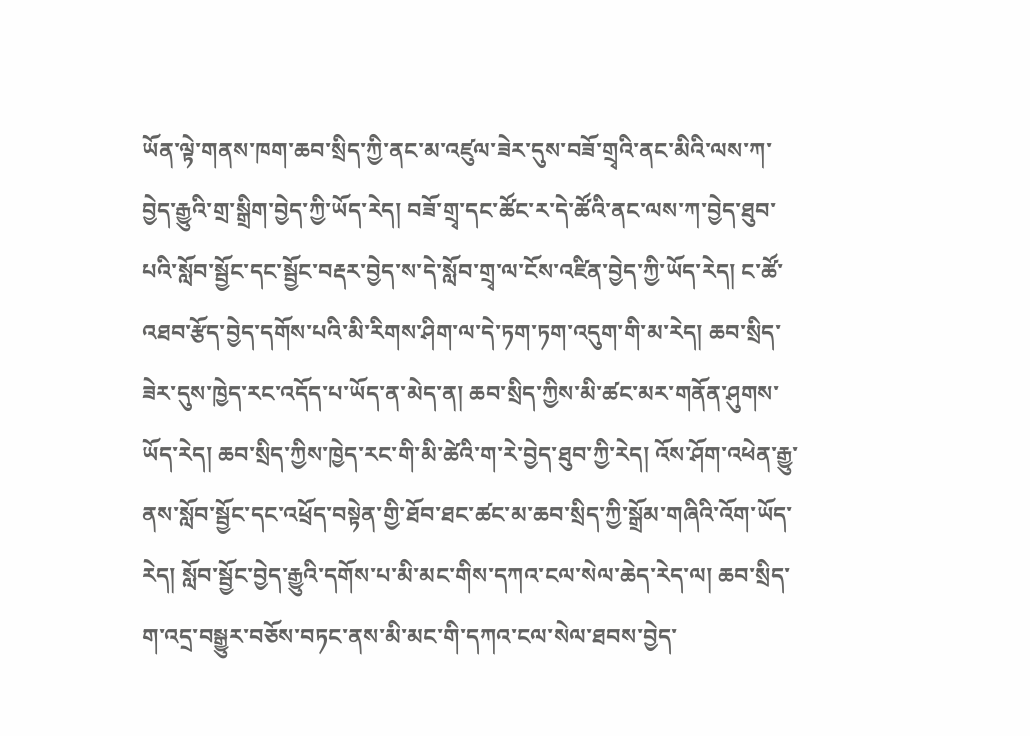ཡོན་ལྟེ་གནས་ཁག་ཆབ་སྲིད་ཀྱི་ནང་མ་འཛུལ་ཟེར་དུས་བཟོ་གྲྭའི་ནང་མིའི་ལས་ཀ་བྱེད་རྒྱུའི་གྲ་སྒྲིག་བྱེད་ཀྱི་ཡོད་རེད། བཟོ་གྲྭ་དང་ཚོང་ར་དེ་ཚོའི་ནང་ལས་ཀ་བྱེད་ཐུབ་པའི་སློབ་སྦྱོང་དང་སྦྱོང་བརྡར་བྱེད་ས་དེ་སློབ་གྲྭ་ལ་ངོས་འཛིན་བྱེད་ཀྱི་ཡོད་རེད། ང་ཚོ་འཐབ་རྩོད་བྱེད་དགོས་པའི་མི་རིགས་ཤིག་ལ་དེ་ཏག་ཏག་འདུག་གི་མ་རེད། ཆབ་སྲིད་ཟེར་དུས་ཁྱེད་རང་འདོད་པ་ཡོད་ན་མེད་ན། ཆབ་སྲིད་ཀྱིས་མི་ཚང་མར་གནོན་ཤུགས་ཡོད་རེད། ཆབ་སྲིད་ཀྱིས་ཁྱེད་རང་གི་མི་ཚེའི་ག་རེ་བྱེད་ཐུབ་ཀྱི་རེད། འོས་ཤོག་འཕེན་རྒྱུ་ནས་སློབ་སྦྱོང་དང་འཕྲོད་བསྟེན་གྱི་ཐོབ་ཐང་ཚང་མ་ཆབ་སྲིད་ཀྱི་སྒྲོམ་གཞིའི་འོག་ཡོད་རེད། སློབ་སྦྱོང་བྱེད་རྒྱུའི་དགོས་པ་མི་མང་གིས་དཀའ་ངལ་སེལ་ཆེད་རེད་ལ། ཆབ་སྲིད་ག་འདྲ་བསྒྱུར་བཅོས་བཏང་ནས་མི་མང་གི་དཀའ་ངལ་སེལ་ཐབས་བྱེད་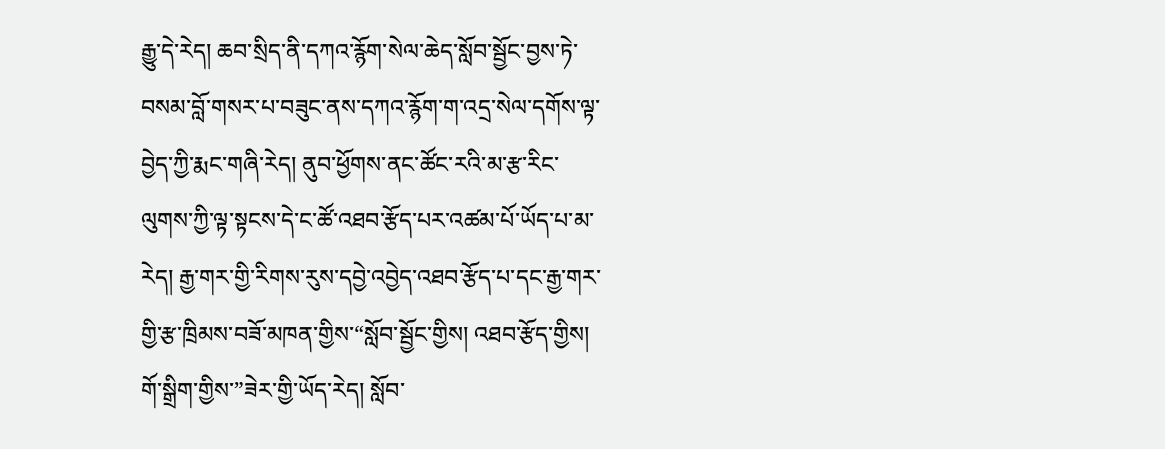རྒྱུ་དེ་རེད། ཆབ་སྲིད་ནི་དཀའ་རྙོག་སེལ་ཆེད་སློབ་སྦྱོང་བྱས་ཏེ་བསམ་བློ་གསར་པ་བཟུང་ནས་དཀའ་རྙོག་ག་འདྲ་སེལ་དགོས་ལྟ་བྱེད་ཀྱི་རྨང་གཞི་རེད། ནུབ་ཕྱོགས་ནང་ཚོང་རའི་མ་རྩ་རིང་ལུགས་ཀྱི་ལྟ་སྟངས་དེ་ང་ཚོ་འཐབ་རྩོད་པར་འཚམ་པོ་ཡོད་པ་མ་རེད། རྒྱ་གར་གྱི་རིགས་རུས་དབྱེ་འབྱེད་འཐབ་རྩོད་པ་དང་རྒྱ་གར་གྱི་རྩ་ཁྲིམས་བཟོ་མཁན་གྱིས་“སློབ་སྦྱོང་གྱིས། འཐབ་རྩོད་གྱིས། གོ་སྒྲིག་གྱིས་”ཟེར་གྱི་ཡོད་རེད། སློབ་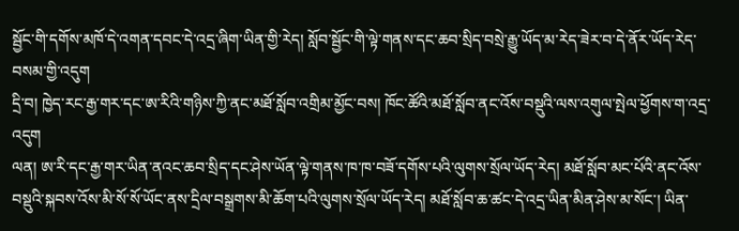སྦྱོང་གི་དགོས་མཁོ་དེ་འགན་དབང་དེ་འདྲ་ཞིག་ཡིན་གྱི་རེད། སློབ་སྦྱོང་གི་ལྟེ་གནས་དང་ཆབ་སྲིད་བསྲེ་རྒྱུ་ཡོད་མ་རེད་ཟེར་བ་དེ་ནོར་ཡོད་རེད་བསམ་གྱི་འདུག
དྲི་བ། ཁྱེད་རང་རྒྱ་གར་དང་ཨ་རིའི་གཉིས་ཀྱི་ནང་མཐོ་སློབ་འགྲིམ་མྱོང་བས། ཁོང་ཚོའི་མཐོ་སློབ་ནང་འོས་བསྡུའི་ལས་འགུལ་སྤེལ་ཕྱོགས་ག་འདྲ་འདུག
ལན། ཨ་རི་དང་རྒྱ་གར་ཡིན་ནའང་ཆབ་སྲིད་དང་ཤེས་ཡོན་ལྟེ་གནས་ཁ་ཁ་བཟོ་དགོས་པའི་ལུགས་སྲོལ་ཡོད་རེད། མཐོ་སློབ་མང་པོའི་ནང་འོས་བསྡུའི་སྐབས་འོས་མི་སོ་སོ་ཡོང་ནས་དྲིལ་བསྒྲགས་མི་ཆོག་པའི་ལུགས་སྲོལ་ཡོད་རེད། མཐོ་སློབ་ཆ་ཚང་དེ་འདྲ་ཡིན་མིན་ཤེས་མ་སོང་། ཡིན་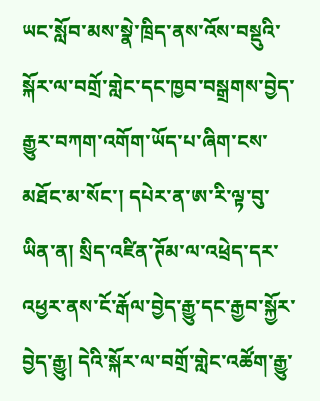ཡང་སློབ་མས་སྣེ་ཁྲིད་ནས་འོས་བསྡུའི་སྐོར་ལ་བགྲོ་གླེང་དང་ཁྱབ་བསྒྲགས་བྱེད་རྒྱུར་བཀག་འགོག་ཡོད་པ་ཞིག་ངས་མཐོང་མ་སོང་། དཔེར་ན་ཨ་རི་ལྟ་བུ་ཡིན་ན། སྲིད་འཛིན་ཊོམ་ལ་འཕྲེད་དར་འཕྱར་ནས་ངོ་རྒོལ་བྱེད་རྒྱུ་དང་རྒྱབ་སྐྱོར་བྱེད་རྒྱུ། དེའི་སྐོར་ལ་བགྲོ་གླེང་འཚོག་རྒྱུ་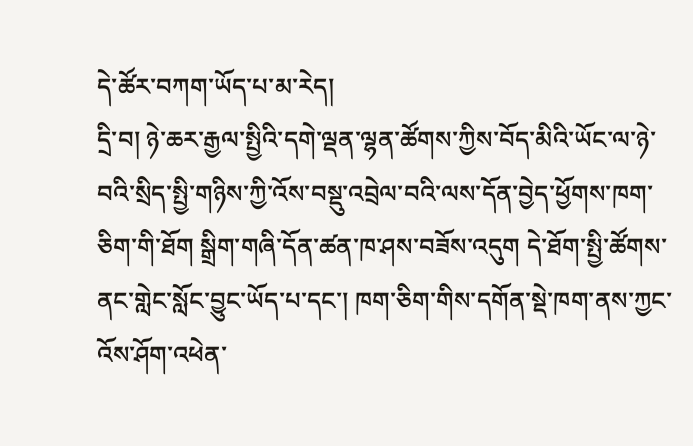དེ་ཚོར་བཀག་ཡོད་པ་མ་རེད།
དྲི་བ། ཉེ་ཆར་རྒྱལ་སྤྱིའི་དགེ་ལྡན་ལྷན་ཚོགས་ཀྱིས་བོད་མིའི་ཡོང་ལ་ཉེ་བའི་སྲིད་སྤྱི་གཉིས་ཀྱི་འོས་བསྡུ་འབྲེལ་བའི་ལས་དོན་བྱེད་ཕྱོགས་ཁག་ཅིག་གི་ཐོག སྒྲིག་གཞི་དོན་ཚན་ཁ་ཤས་བཟོས་འདུག དེ་ཐོག་སྤྱི་ཚོགས་ནང་གླེང་སློང་བྱུང་ཡོད་པ་དང་། ཁག་ཅིག་གིས་དགོན་སྡེ་ཁག་ནས་ཀྱང་འོས་ཤོག་འཕེན་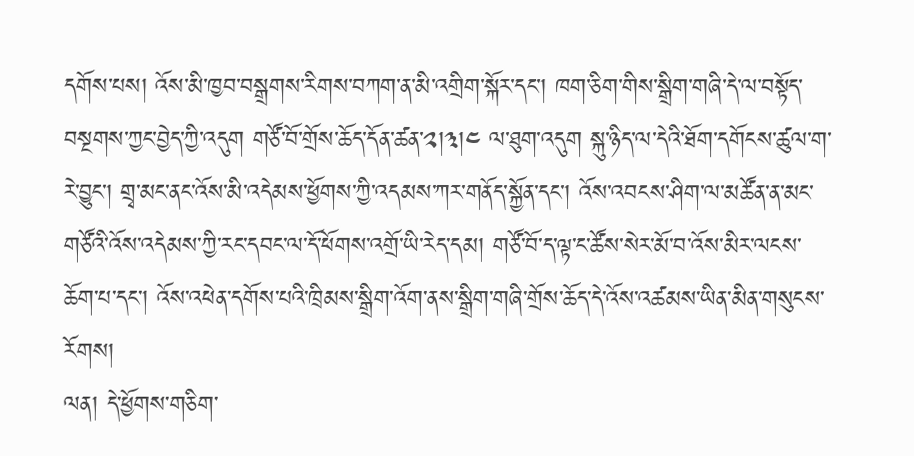དགོས་པས། འོས་མི་ཁྱབ་བསྒྲགས་རིགས་བཀག་ན་མི་འགྲིག་སྐོར་དང་། ཁག་ཅིག་གིས་སྒྲིག་གཞི་དེ་ལ་བསྟོད་བསྔགས་ཀྱང་བྱེད་ཀྱི་འདུག གཙོ་བོ་གྲོས་ཆོད་དོན་ཚན་༢།༣།༤ ལ་ཐུག་འདུག སྐུ་ཉིད་ལ་དེའི་ཐོག་དགོངས་ཚུལ་ག་རེ་བྱུང་། གྲྭ་མང་ནང་འོས་མི་འདེམས་ཕྱོགས་ཀྱི་འདམས་ཀར་གནོད་སྐྱོན་དང་། འོས་འབངས་ཤིག་ལ་མཚོན་ན་མང་གཙོའི་འོས་འདེམས་ཀྱི་རང་དབང་ལ་དོ་ཕོགས་འགྲོ་ཡི་རེད་དམ། གཙོ་བོ་ད་ལྟ་ང་ཚོས་སེར་མོ་བ་འོས་མིར་ལངས་ཆོག་པ་དང་། འོས་འཕེན་དགོས་པའི་ཁྲིམས་སྒྲིག་འོག་ནས་སྒྲིག་གཞི་གྲོས་ཆོད་དེ་འོས་འཚམས་ཡིན་མིན་གསུངས་རོགས།
ལན། དེ་ཕྱོགས་གཅིག་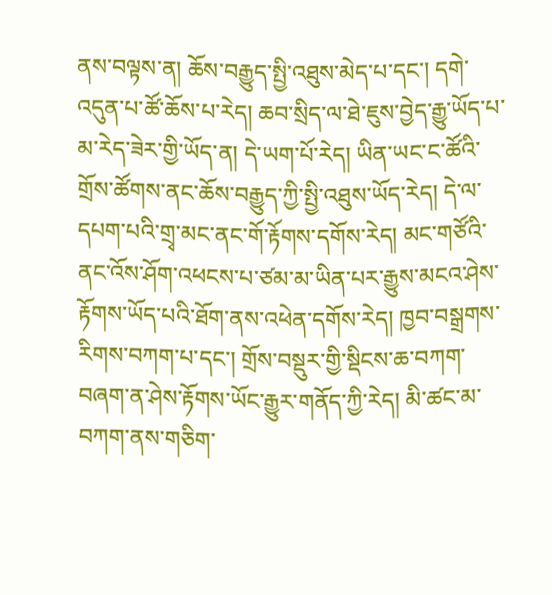ནས་བལྟས་ན། ཆོས་བརྒྱུད་སྤྱི་འཐུས་མེད་པ་དང་། དགེ་འདུན་པ་ཚོ་ཆོས་པ་རེད། ཆབ་སྲིད་ལ་ཐེ་ཇུས་བྱེད་རྒྱུ་ཡོད་པ་མ་རེད་ཟེར་གྱི་ཡོད་ན། དེ་ཡག་པོ་རེད། ཡིན་ཡང་ང་ཚོའི་གྲོས་ཚོགས་ནང་ཆོས་བརྒྱུད་ཀྱི་སྤྱི་འཐུས་ཡོད་རེད། དེ་ལ་དཔག་པའི་གྲྭ་མང་ནང་གོ་རྟོགས་དགོས་རེད། མང་གཙོའི་ནང་འོས་ཤོག་འཕངས་པ་ཙམ་མ་ཡིན་པར་རྒྱུས་མངའ་ཤེས་རྟོགས་ཡོད་པའི་ཐོག་ནས་འཕེན་དགོས་རེད། ཁྱབ་བསྒྲགས་རིགས་བཀག་པ་དང་། གྲོས་བསྡུར་གྱི་སྡིངས་ཆ་བཀག་བཞག་ན་ཤེས་རྟོགས་ཡོང་རྒྱུར་གནོད་ཀྱི་རེད། མི་ཚང་མ་བཀག་ནས་གཅིག་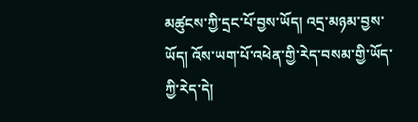མཚུངས་ཀྱི་དྲང་པོ་བྱས་ཡོད། འདྲ་མཉམ་བྱས་ཡོད། འོས་ཡག་པོ་འཕེན་གྱི་རེད་བསམ་གྱི་ཡོད་ཀྱི་རེད་དེ།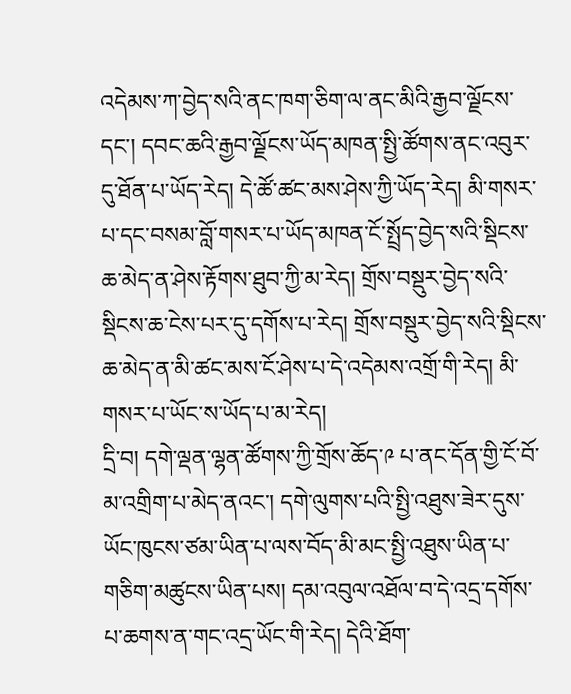འདེམས་ཀ་བྱེད་སའི་ནང་ཁག་ཅིག་ལ་ནང་མིའི་རྒྱབ་ལྗོངས་དང་། དབང་ཆའི་རྒྱབ་ལྗོངས་ཡོད་མཁན་སྤྱི་ཚོགས་ནང་འབུར་དུ་ཐོན་པ་ཡོད་རེད། དེ་ཚོ་ཚང་མས་ཤེས་ཀྱི་ཡོད་རེད། མི་གསར་པ་དང་བསམ་བློ་གསར་པ་ཡོད་མཁན་ངོ་སྤྲོད་བྱེད་སའི་སྡིངས་ཆ་མེད་ན་ཤེས་རྟོགས་ཐུབ་ཀྱི་མ་རེད། གྲོས་བསྡུར་བྱེད་སའི་སྡིངས་ཆ་ངེས་པར་དུ་དགོས་པ་རེད། གྲོས་བསྡུར་བྱེད་སའི་སྡིངས་ཆ་མེད་ན་མི་ཚང་མས་ངོ་ཤེས་པ་དེ་འདེམས་འགྲོ་གི་རེད། མི་གསར་པ་ཡོང་ས་ཡོད་པ་མ་རེད།
དྲི་བ། དགེ་ལྡན་ལྷན་ཚོགས་ཀྱི་གྲོས་ཆོད་༩ པ་ནང་དོན་གྱི་ངོ་བོ་མ་འགྲིག་པ་མེད་ནའང་། དགེ་ལུགས་པའི་སྤྱི་འཐུས་ཟེར་དུས་ཡོང་ཁུངས་ཙམ་ཡིན་པ་ལས་བོད་མི་མང་སྤྱི་འཐུས་ཡིན་པ་གཅིག་མཚུངས་ཡིན་པས། དམ་འབུལ་འཐོལ་བ་དེ་འདྲ་དགོས་པ་ཆགས་ན་གང་འདྲ་ཡོང་གི་རེད། དེའི་ཐོག་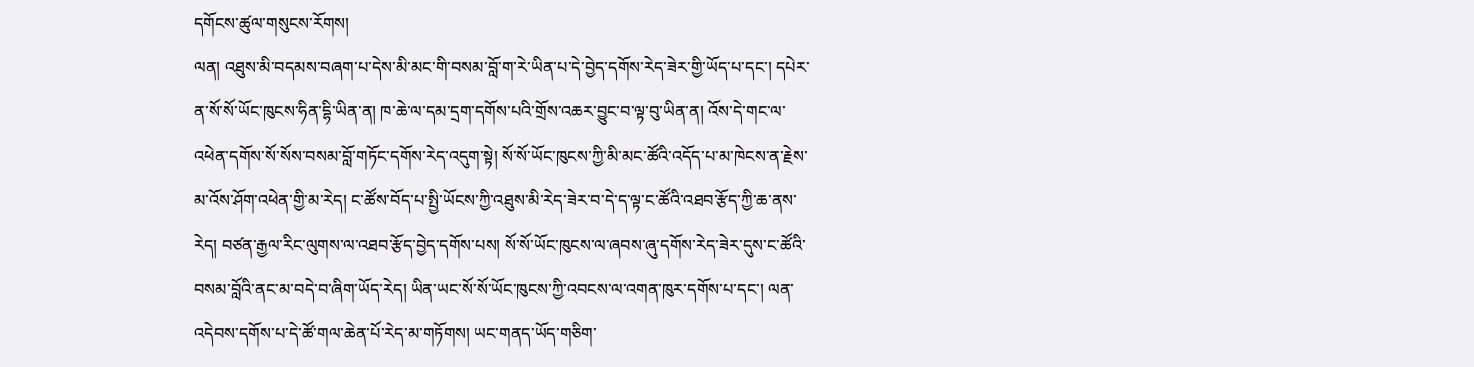དགོངས་ཚུལ་གསུངས་རོགས།
ལན། འཐུས་མི་བདམས་བཞག་པ་དེས་མི་མང་གི་བསམ་བློ་ག་རེ་ཡིན་པ་དེ་བྱེད་དགོས་རེད་ཟེར་གྱི་ཡོད་པ་དང་། དཔེར་ན་སོ་སོ་ཡོང་ཁུངས་ཧིན་དྷི་ཡིན་ན། ཁ་ཆེ་ལ་དམ་དྲག་དགོས་པའི་གྲོས་འཆར་བྱུང་བ་ལྟ་བུ་ཡིན་ན། འོས་དེ་གང་ལ་འཕེན་དགོས་སོ་སོས་བསམ་བློ་གཏོང་དགོས་རེད་འདུག་སྟེ། སོ་སོ་ཡོང་ཁུངས་ཀྱི་མི་མང་ཚོའི་འདོད་པ་མ་ཁེངས་ན་རྗེས་མ་འོས་ཤོག་འཕེན་གྱི་མ་རེད། ང་ཚོས་བོད་པ་སྤྱི་ཡོངས་ཀྱི་འཐུས་མི་རེད་ཟེར་བ་དེ་ད་ལྟ་ང་ཚོའི་འཐབ་རྩོད་ཀྱི་ཆ་ནས་རེད། བཙན་རྒྱལ་རིང་ལུགས་ལ་འཐབ་རྩོད་བྱེད་དགོས་པས། སོ་སོ་ཡོང་ཁུངས་ལ་ཞབས་ཞུ་དགོས་རེད་ཟེར་དུས་ང་ཚོའི་བསམ་བློའི་ནང་མ་བདེ་བ་ཞིག་ཡོད་རེད། ཡིན་ཡང་སོ་སོ་ཡོང་ཁུངས་ཀྱི་འབངས་ལ་འགན་ཁུར་དགོས་པ་དང་། ལན་འདེབས་དགོས་པ་དེ་ཚོ་གལ་ཆེན་པོ་རེད་མ་གཏོགས། ཡང་གནད་ཡོད་གཅིག་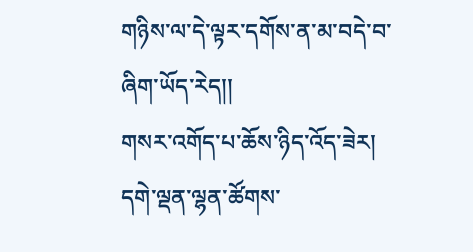གཉིས་ལ་དེ་ལྟར་དགོས་ན་མ་བདེ་བ་ཞིག་ཡོད་རེད།།
གསར་འགོད་པ་ཆོས་ཉིད་འོད་ཟེར།
དགེ་ལྡན་ལྷན་ཚོགས་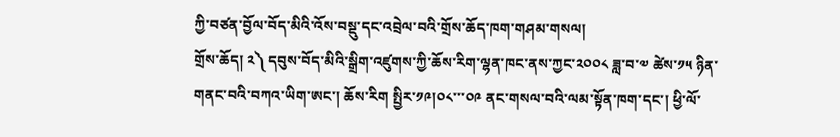ཀྱི་བཙན་བྱོལ་བོད་མིའི་འོས་བསྡུ་དང་འབྲེལ་བའི་གྲོས་ཆོད་ཁག་གཤམ་གསལ།
གྲོས་ཆོད། ༢༽ དབུས་བོད་མིའི་སྒྲིག་འཛུགས་ཀྱི་ཆོས་རིག་ལྷན་ཁང་ནས་ཀྱང་༢༠༠༨ ཟླ་བ་༧ ཚེས་༡༥ ཉིན་གནང་བའི་བཀའ་ཡིག་ཨང་། ཆོས་རིག སྤྱིར་༡༩།༠༨་་་༠༩ ནང་གསལ་བའི་ལམ་སྟོན་ཁག་དང་། ཕྱི་ལོ་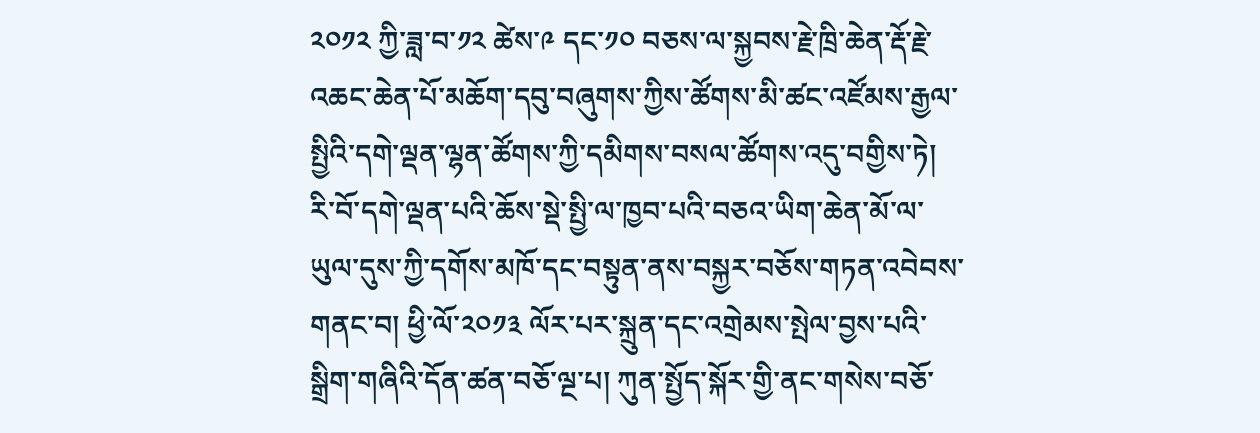༢༠༡༢ ཀྱི་ཟླ་བ་༡༢ ཚེས་༩ དང་༡༠ བཅས་ལ་སྐྱབས་རྗེ་ཁྲི་ཆེན་རྡོ་རྗེ་འཆང་ཆེན་པོ་མཆོག་དབུ་བཞུགས་ཀྱིས་ཚོགས་མི་ཚང་འཛོམས་རྒྱལ་སྤྱིའི་དགེ་ལྡན་ལྷན་ཚོགས་ཀྱི་དམིགས་བསལ་ཚོགས་འདུ་བགྱིས་ཏེ། རི་བོ་དགེ་ལྡན་པའི་ཆོས་སྡེ་སྤྱི་ལ་ཁྱབ་པའི་བཅའ་ཡིག་ཆེན་མོ་ལ་ཡུལ་དུས་ཀྱི་དགོས་མཁོ་དང་བསྟུན་ནས་བསྐྱར་བཅོས་གཏན་འབེབས་གནང་བ། ཕྱི་ལོ་༢༠༡༣ ལོར་པར་སྐྲུན་དང་འགྲེམས་སྤེལ་བྱས་པའི་སྒྲིག་གཞིའི་དོན་ཚན་བཅོ་ལྔ་པ། ཀུན་སྤྱོད་སྐོར་གྱི་ནང་གསེས་བཅོ་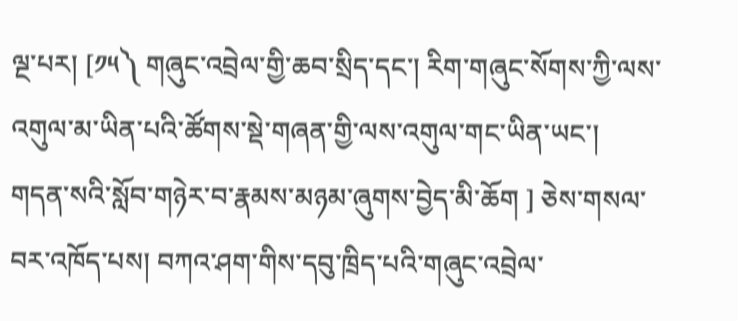ལྔ་པར། [༡༥༽ གཞུང་འབྲེལ་གྱི་ཆབ་སྲིད་དང་། རིག་གཞུང་སོགས་ཀྱི་ལས་འགུལ་མ་ཡིན་པའི་ཚོགས་སྡེ་གཞན་གྱི་ལས་འགུལ་གང་ཡིན་ཡང་། གདན་སའི་སློབ་གཉེར་བ་རྣམས་མཉམ་ཞུགས་བྱེད་མི་ཆོག ] ཅེས་གསལ་བར་འཁོད་པས། བཀའ་ཤག་གིས་དབུ་ཁྲིད་པའི་གཞུང་འབྲེལ་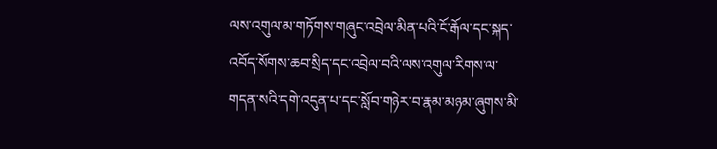ལས་འགུལ་མ་གཏོགས་གཞུང་འབྲེལ་མིན་པའི་ངོ་རྒོལ་དང་སྐད་འབོད་སོགས་ཆབ་སྲིད་དང་འབྲེལ་བའི་ལས་འགུལ་རིགས་ལ་གདན་སའི་དགེ་འདུན་པ་དང་སློབ་གཉེར་བ་རྣམ་མཉམ་ཞུགས་མི་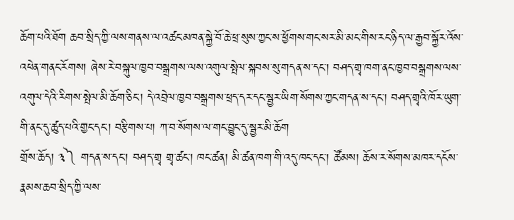ཆོག་པའི་ཐོག ཆབ་སྲིད་ཀྱི་ལས་གནས་ལ་འཚང་མཁན་སྐྱེ་བོ་ཆེ་ཕྲ་སུས་ཀྱང་ས་ཕྱོགས་གང་སར་མི་མང་གིས་རང་ཉིད་ལ་རྒྱབ་སྐྱོར་འོས་འཕེན་གནང་རོགས། ཞེས་རེ་བསྐུལ་ཁྱབ་བསྒྲགས་ལས་འགུལ་སྤེལ་སྐབས་སུ་གདན་ས་དང་། བཤད་གྲྭ་ཁག་ནང་ཁྱབ་བསྒྲགས་ལས་འགུལ་དེའི་རིགས་སྤེལ་མི་ཆོག་ཅིང་། དེ་འབྲེལ་ཁྱབ་བསྒྲགས་ཕྲད་དར་དང་སྦྱར་ཡིག་སོགས་ཀྱང་གདན་ས་དང་། བཤད་གྲྭའི་ཁོར་ཡུག་གི་ནང་དུ་ཚུད་པའི་གྱང་དང་། བརྩིགས་པ། ཀ་བ་སོགས་ལ་གང་བྱུང་དུ་སྦྱར་མི་ཆོག
གྲོས་ཆོད། ༣༽ གདན་ས་དང་། བཤད་གྲྭ གྲྭ་ཚང་། ཁང་ཚན། མི་ཚན་ཁག་གི་འདུ་ཁང་དང་། ཚོམས། ཆོས་ར་སོགས་མཁར་དངོས་རྣམས་ཆབ་སྲིད་ཀྱི་ལས་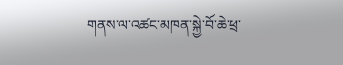གནས་ལ་འཚང་མཁན་སྐྱེ་བོ་ཆེ་ཕྲ་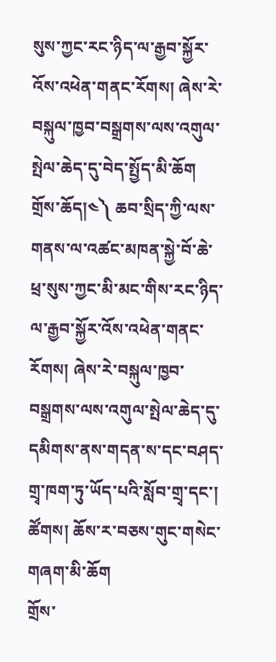སུས་ཀྱང་རང་ཉིད་ལ་རྒྱབ་སྐྱོར་འོས་འཕེན་གནང་རོགས། ཞེས་རེ་བསྐུལ་ཁྱབ་བསྒྲགས་ལས་འགུལ་སྤེལ་ཆེད་དུ་བེད་སྤྱོད་མི་ཆོག
གྲོས་ཆོད།༤༽ ཆབ་སྲིད་ཀྱི་ལས་གནས་ལ་འཚང་མཁན་སྐྱེ་བོ་ཆེ་ཕྲ་སུས་ཀྱང་མི་མང་གིས་རང་ཉིད་ལ་རྒྱབ་སྐྱོར་འོས་འཕེན་གནང་རོགས། ཞེས་རེ་བསྐུལ་ཁྱབ་བསྒྲགས་ལས་འགུལ་སྤེལ་ཆེད་དུ་དམིགས་ནས་གདན་ས་དང་བཤད་གྲྭ་ཁག་ཏུ་ཡོད་པའི་སློབ་གྲྭ་དང་། ཚོགས། ཆོས་ར་བཅས་གུང་གསེང་གཞག་མི་ཆོག
གྲོས་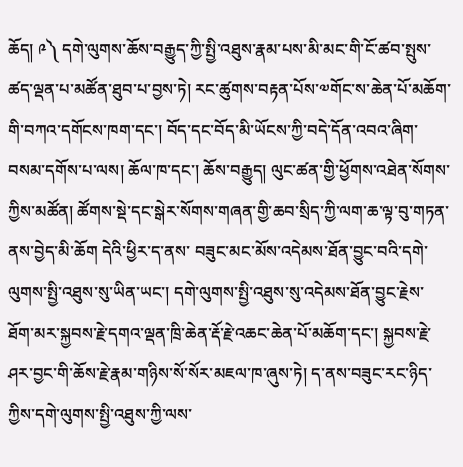ཆོད། ༩༽ དགེ་ལུགས་ཆོས་བརྒྱུད་ཀྱི་སྤྱི་འཐུས་རྣམ་པས་མི་མང་གི་ངོ་ཚབ་སྤུས་ཚད་ལྡན་པ་མཚོན་ཐུབ་པ་བྱས་ཏེ། རང་ཚུགས་བརྟན་པོས་༧གོང་ས་ཆེན་པོ་མཆོག་གི་བཀའ་དགོངས་ཁག་དང་། བོད་དང་བོད་མི་ཡོངས་ཀྱི་བདེ་དོན་འབའ་ཞིག་བསམ་དགོས་པ་ལས། ཆོལ་ཁ་དང་། ཆོས་བརྒྱུད། ལུང་ཚན་གྱི་ཕྱོགས་འཐེན་སོགས་ཀྱིས་མཚོན། ཚོགས་སྡེ་དང་སྒེར་སོགས་གཞན་གྱི་ཆབ་སྲིད་ཀྱི་ལག་ཆ་ལྟ་བུ་གཏན་ནས་བྱེད་མི་ཆོག དེའི་ཕྱིར་ད་ནས་ བཟུང་མང་མོས་འདེམས་ཐོན་བྱུང་བའི་དགེ་ལུགས་སྤྱི་འཐུས་སུ་ཡིན་ཡང་། དགེ་ལུགས་སྤྱི་འཐུས་སུ་འདེམས་ཐོན་བྱུང་རྗེས་ཐོག་མར་སྐྱབས་རྗེ་དགའ་ལྡན་ཁྲི་ཆེན་རྡོ་རྗེ་འཆང་ཆེན་པོ་མཆོག་དང་། སྐྱབས་རྗེ་ཤར་བྱང་གི་ཆོས་རྗེ་རྣམ་གཉིས་སོ་སོར་མཇལ་ཁ་ཞུས་ཏེ། ད་ནས་བཟུང་རང་ཉིད་ཀྱིས་དགེ་ལུགས་སྤྱི་འཐུས་ཀྱི་ལས་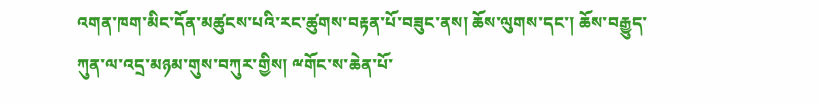འགན་ཁག་མིང་དོན་མཚུངས་པའི་རང་ཚུགས་བརྟན་པོ་བཟུང་ནས། ཆོས་ལུགས་དང་། ཆོས་བརྒྱུད་ཀུན་ལ་འདྲ་མཉམ་གུས་བཀུར་གྱིས། ྋགོང་ས་ཆེན་པོ་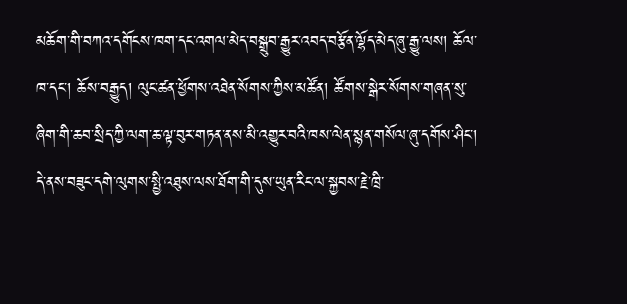མཆོག་གི་བཀའ་དགོངས་ཁག་དང་འགལ་མེད་བསྒྲུབ་རྒྱུར་འབད་བརྩོན་ལྷོད་མེད་ཞུ་རྒྱུ་ལས། ཆོལ་ཁ་དང་། ཆོས་བརྒྱུད། ལུང་ཚན་ཕྱོགས་འཐེན་སོགས་ཀྱིས་མཚོན། ཚོགས་སྒེར་སོགས་གཞན་སུ་ཞིག་གི་ཆབ་སྲིད་ཀྱི་ལག་ཆ་ལྟ་བུར་གཏན་ནས་མི་འགྱུར་བའི་ཁས་ལེན་སྙན་གསོལ་ཞུ་དགོས་ཤིང་། དེ་ནས་བཟུང་དགེ་ལུགས་སྤྱི་འཐུས་ལས་ཐོག་གི་དུས་ཡུན་རིང་ལ་སྐྱབས་རྗེ་ཁྲི་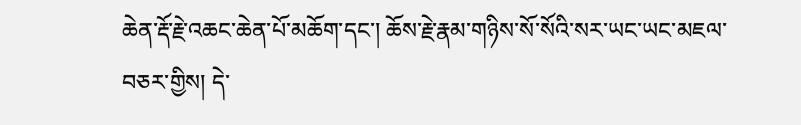ཆེན་རྡོ་རྗེ་འཆང་ཆེན་པོ་མཆོག་དང་། ཆོས་རྗེ་རྣམ་གཉིས་སོ་སོའི་སར་ཡང་ཡང་མཇལ་བཅར་གྱིས། དེ་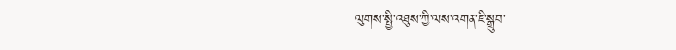ལུགས་སྤྱི་འཐུས་ཀྱི་ལས་འགན་ཇི་སྒྲུབ་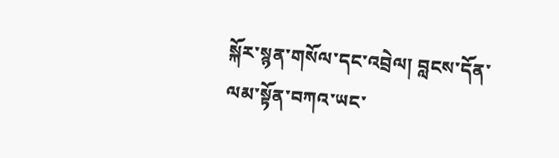སྐོར་སྙན་གསོལ་དང་འབྲེལ། བླངས་དོན་ལམ་སྟོན་བཀའ་ཡང་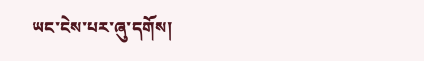ཡང་ངེས་པར་ཞུ་དགོས།